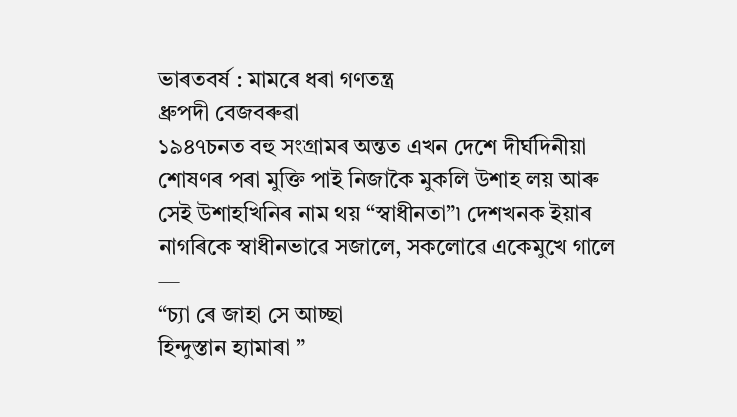ভাৰতবৰ্ষ : মামৰে ধৰা গণতন্ত্ৰ
ধ্ৰুপদী বেজবৰুৱা
১৯৪৭চনত বহু সংগ্ৰামৰ অন্তত এখন দেশে দীৰ্ঘদিনীয়া শোষণৰ পৰা মুক্তি পাই নিজাকৈ মুকলি উশাহ লয় আৰু সেই উশাহখিনিৰ নাম থয় “স্বাধীনতা”৷ দেশখনক ইয়াৰ নাগৰিকে স্বাধীনভাৱে সজালে, সকলোৱে একেমুখে গালে —
“চ্যা ৰে জাহা সে আচ্ছা
হিন্দুস্তান হ্যামাৰা ”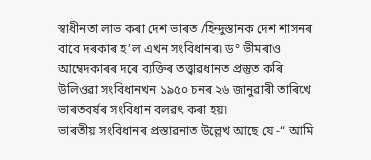স্বাধীনতা লাভ কৰা দেশ ভাৰত /হিন্দুস্তানক দেশ শাসনৰ বাবে দৰকাৰ হ’ল এখন সংবিধানৰ৷ ড° ভীমৰাও আম্বেদকাৰৰ দৰে ব্যক্তিৰ তত্ত্বাৱধানত প্ৰস্তুত কৰি উলিওৱা সংবিধানখন ১৯৫০ চনৰ ২৬ জানুৱাৰী তাৰিখে ভাৰতবৰ্ষৰ সংবিধান বলৱৎ কৰা হয়৷
ভাৰতীয় সংবিধানৰ প্ৰস্তাৱনাত উল্লেখ আছে যে -“ আমি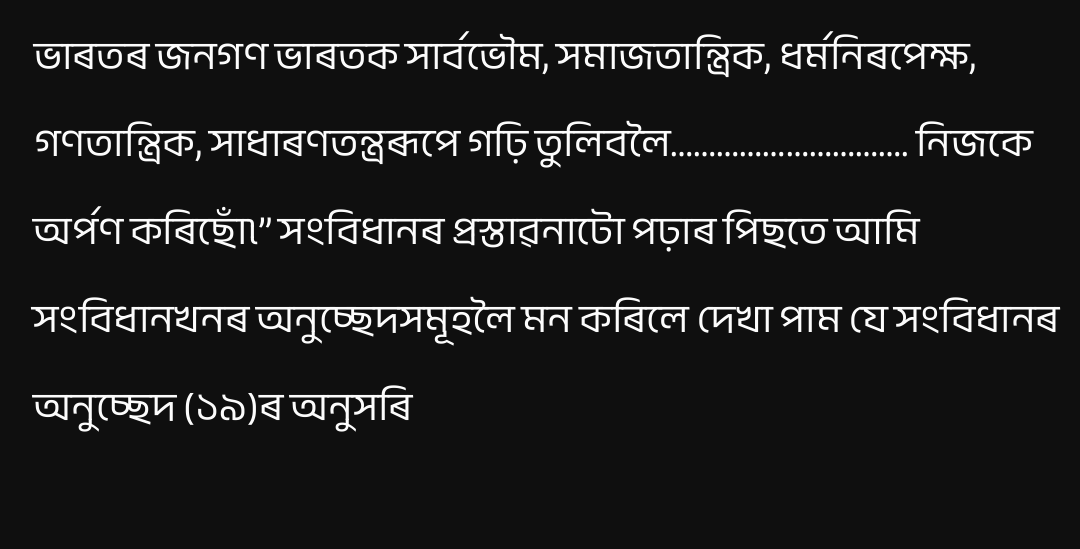ভাৰতৰ জনগণ ভাৰতক সাৰ্বভৌম, সমাজতান্ত্ৰিক, ধৰ্মনিৰপেক্ষ, গণতান্ত্ৰিক, সাধাৰণতন্ত্ৰৰূপে গঢ়ি তুলিবলৈ…………………………. নিজকে অৰ্পণ কৰিছোঁ৷” সংবিধানৰ প্ৰস্তাৱনাটো পঢ়াৰ পিছতে আমি সংবিধানখনৰ অনুচ্ছেদসমূহলৈ মন কৰিলে দেখা পাম যে সংবিধানৰ অনুচ্ছেদ (১৯)ৰ অনুসৰি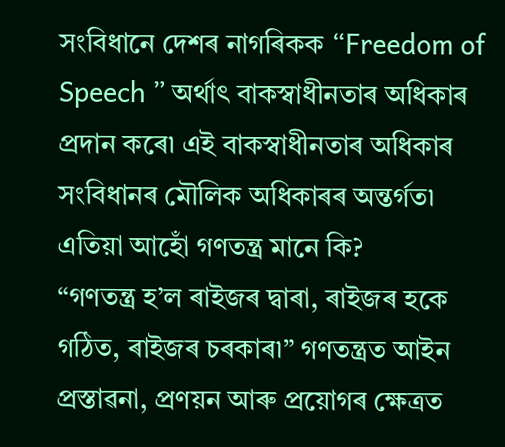সংবিধানে দেশৰ নাগৰিকক “Freedom of Speech ” অৰ্থাৎ বাকস্বাধীনতাৰ অধিকাৰ প্ৰদান কৰে৷ এই বাকস্বাধীনতাৰ অধিকাৰ সংবিধানৰ মৌলিক অধিকাৰৰ অন্তৰ্গত৷
এতিয়া আহোঁ গণতন্ত্ৰ মানে কি?
“গণতন্ত্ৰ হ’ল ৰাইজৰ দ্বাৰা, ৰাইজৰ হকে গঠিত, ৰাইজৰ চৰকাৰ৷” গণতন্ত্ৰত আইন প্ৰস্তাৱনা, প্ৰণয়ন আৰু প্ৰয়োগৰ ক্ষেত্ৰত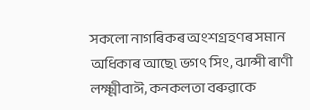সকলো নাগৰিকৰ অংশগ্ৰহণৰ সমান অধিকাৰ আছে৷ ভগৎ সিং, ঝান্সী ৰাণী লক্ষ্মীবাঈ, কনকলতা বৰুৱাকে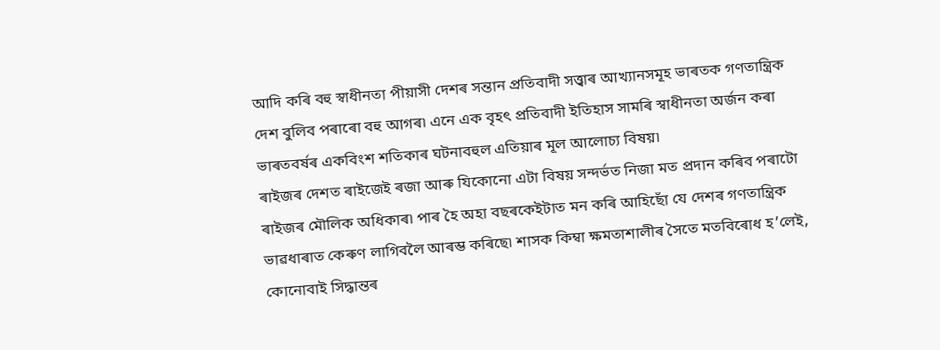আদি কৰি বহু স্বাধীনতা পীয়াসী দেশৰ সন্তান প্ৰতিবাদী সত্ত্বাৰ আখ্যানসমূহ ভাৰতক গণতান্ত্ৰিক দেশ বুলিব পৰাৰো বহু আগৰ৷ এনে এক বৃহৎ প্ৰতিবাদী ইতিহাস সামৰি স্বাধীনতা অৰ্জন কৰা ভাৰতবৰ্ষৰ একবিংশ শতিকাৰ ঘটনাবহুল এতিয়াৰ মূল আলোচ্য বিষয়৷
ৰাইজৰ দেশত ৰাইজেই ৰজা আৰু যিকোনো এটা বিষয় সন্দৰ্ভত নিজা মত প্ৰদান কৰিব পৰাটো ৰাইজৰ মৌলিক অধিকাৰ৷ পাৰ হৈ অহা বছৰকেইটাত মন কৰি আহিছোঁ যে দেশৰ গণতান্ত্ৰিক ভাৱধাৰাত কেৰুণ লাগিবলৈ আৰম্ভ কৰিছে৷ শাসক কিম্বা ক্ষমতাশালীৰ সৈতে মতবিৰোধ হ’লেই, কোনোবাই সিদ্ধান্তৰ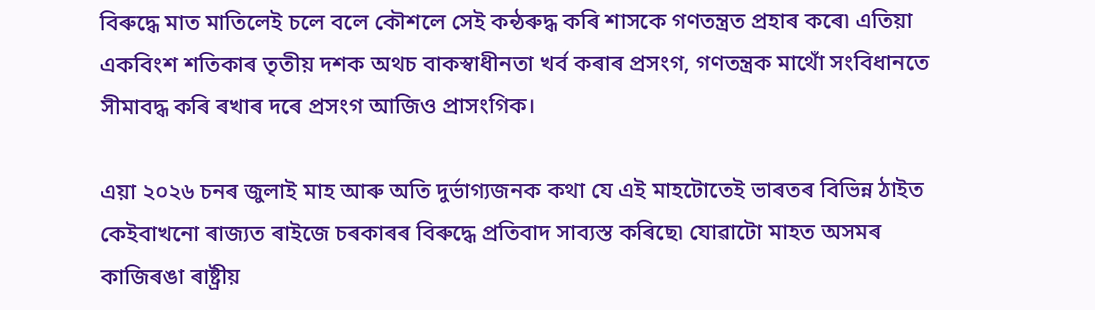বিৰুদ্ধে মাত মাতিলেই চলে বলে কৌশলে সেই কন্ঠৰুদ্ধ কৰি শাসকে গণতন্ত্ৰত প্ৰহাৰ কৰে৷ এতিয়া একবিংশ শতিকাৰ তৃতীয় দশক অথচ বাকস্বাধীনতা খৰ্ব কৰাৰ প্ৰসংগ, গণতন্ত্ৰক মাথোঁ সংবিধানতে সীমাবদ্ধ কৰি ৰখাৰ দৰে প্ৰসংগ আজিও প্ৰাসংগিক।

এয়া ২০২৬ চনৰ জুলাই মাহ আৰু অতি দুৰ্ভাগ্যজনক কথা যে এই মাহটোতেই ভাৰতৰ বিভিন্ন ঠাইত কেইবাখনো ৰাজ্যত ৰাইজে চৰকাৰৰ বিৰুদ্ধে প্ৰতিবাদ সাব্যস্ত কৰিছে৷ যোৱাটো মাহত অসমৰ কাজিৰঙা ৰাষ্ট্ৰীয়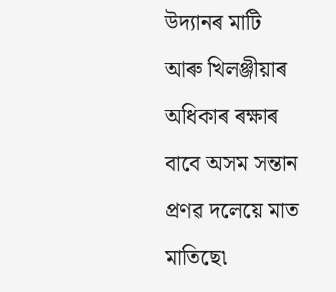উদ্যানৰ মাটি আৰু খিলঞ্জীয়াৰ অধিকাৰ ৰক্ষাৰ বাবে অসম সন্তান প্ৰণৱ দলেয়ে মাত মাতিছে৷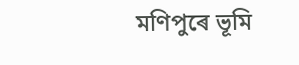মণিপুৰে ভূমি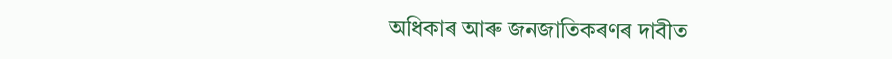অধিকাৰ আৰু জনজাতিকৰণৰ দাবীত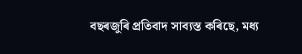বছৰজুৰি প্ৰতিবাদ সাব্যস্ত কৰিছে, মধ্য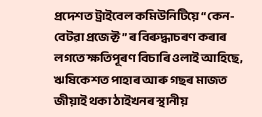প্ৰদেশত ট্ৰাইবেল কমিউনিটিয়ে “কেন-বেটৱা প্ৰজেক্ট ” ৰ বিৰুদ্ধাচৰণ কৰাৰ লগতে ক্ষতিপূৰণ বিচাৰি ওলাই আহিছে, ঋষিকেশত পাহাৰ আৰু গছৰ মাজত জীয়াই থকা ঠাইখনৰ স্থানীয়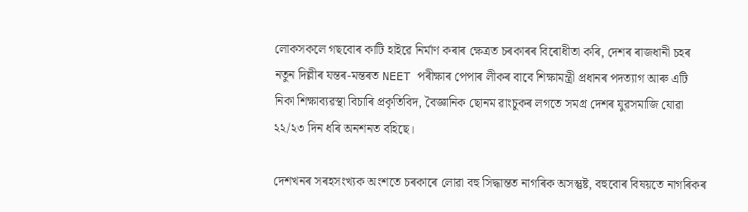লোকসকলে গছবোৰ কাটি হাইৱে নিৰ্মাণ কৰাৰ ক্ষেত্ৰত চৰকাৰৰ বিৰোধীতা কৰি, দেশৰ ৰাজধানী চহৰ নতুন দিল্লীৰ যন্তৰ-মন্তৰত NEET পৰীক্ষাৰ পেপাৰ লীকৰ বাবে শিক্ষামন্ত্ৰী প্ৰধানৰ পদত্যাগ আৰু এটি নিকা শিক্ষাব্যৱস্থা বিচাৰি প্ৰকৃতিবিদ, বৈজ্ঞানিক ছোনম ৱাংচুকৰ লগতে সমগ্ৰ দেশৰ যুৱসমাজি যোৱা ২২/২৩ দিন ধৰি অনশনত বহিছে।

দেশখনৰ সৰহসংখ্যক অংশতে চৰকাৰে লোৱা বহু সিদ্ধান্তত নাগৰিক অসন্তুষ্ট, বহুবোৰ বিষয়তে নাগৰিকৰ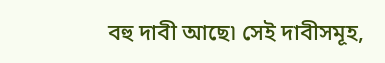বহু দাবী আছে৷ সেই দাবীসমূহ,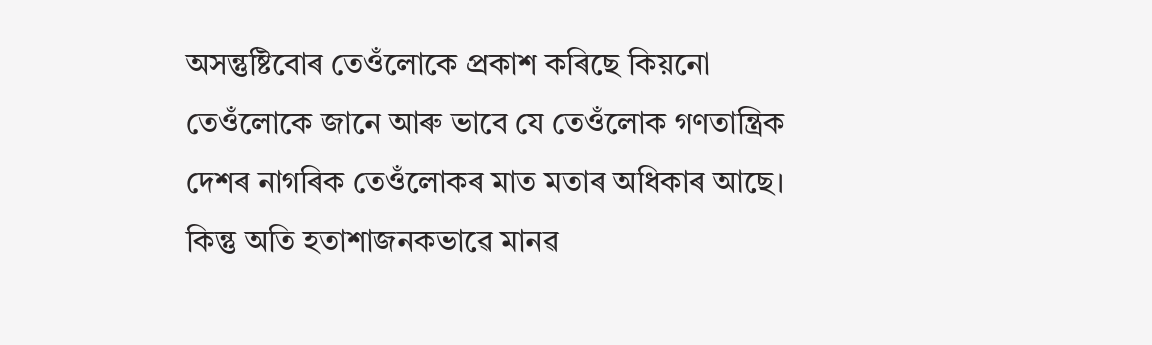অসন্তুষ্টিবোৰ তেওঁলোকে প্ৰকাশ কৰিছে কিয়নো তেওঁলোকে জানে আৰু ভাবে যে তেওঁলোক গণতান্ত্ৰিক দেশৰ নাগৰিক তেওঁলোকৰ মাত মতাৰ অধিকাৰ আছে।
কিন্তু অতি হতাশাজনকভাৱে মানৱ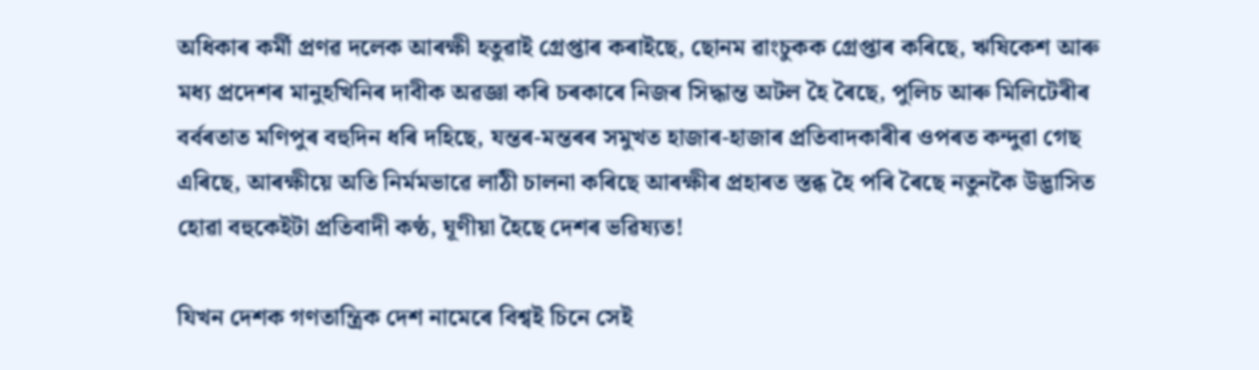অধিকাৰ কৰ্মী প্ৰণৱ দলেক আৰক্ষী হতুৱাই গ্ৰেপ্তাৰ কৰাইছে, ছোনম ৱাংচুকক গ্ৰেপ্তাৰ কৰিছে, ঋষিকেশ আৰু মধ্য প্ৰদেশৰ মানুহখিনিৰ দাবীক অৱজ্ঞা কৰি চৰকাৰে নিজৰ সিদ্ধান্ত অটল হৈ ৰৈছে, পুলিচ আৰু মিলিটেৰীৰ বৰ্বৰতাত মণিপুৰ বহুদিন ধৰি দহিছে, যন্তৰ-মন্তৰৰ সমুখত হাজাৰ-হাজাৰ প্ৰতিবাদকাৰীৰ ওপৰত কন্দুৱা গেছ এৰিছে, আৰক্ষীয়ে অতি নিৰ্মমভাৱে লাঠী চালনা কৰিছে আৰক্ষীৰ প্ৰহাৰত স্তব্ধ হৈ পৰি ৰৈছে নতুনকৈ উদ্ভাসিত হোৱা বহুকেইটা প্ৰতিবাদী কণ্ঠ, ঘূণীয়া হৈছে দেশৰ ভৱিষ্যত!

যিখন দেশক গণতান্ত্ৰিক দেশ নামেৰে বিশ্বই চিনে সেই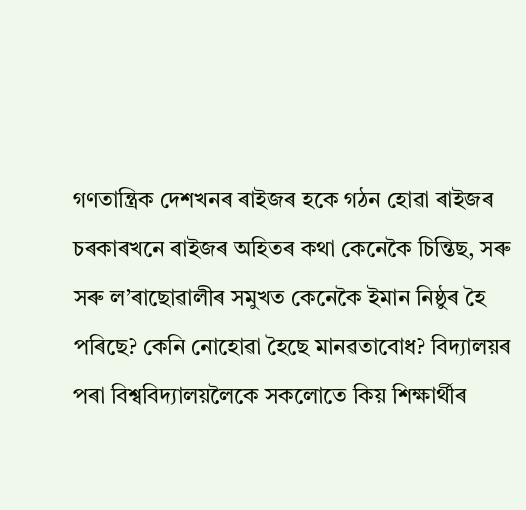গণতান্ত্ৰিক দেশখনৰ ৰাইজৰ হকে গঠন হোৱা ৰাইজৰ চৰকাৰখনে ৰাইজৰ অহিতৰ কথা কেনেকৈ চিন্তিছ, সৰু সৰু ল’ৰাছোৱালীৰ সমুখত কেনেকৈ ইমান নিষ্ঠুৰ হৈ পৰিছে? কেনি নোহোৱা হৈছে মানৱতাবোধ? বিদ্যালয়ৰ পৰা বিশ্ববিদ্যালয়লৈকে সকলোতে কিয় শিক্ষাৰ্থীৰ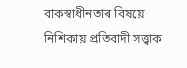বাকস্বাধীনতাৰ বিষয়ে নিশিকায় প্ৰতিবাদী সত্ত্বাক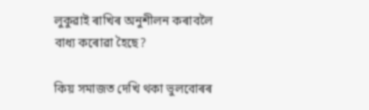লুকুৱাই ৰাখিৰ অনুশীলন কৰাবলৈ বাধ্য কৰোৱা হৈছে?

কিয় সমাজত দেখি থকা ভুলবোৰৰ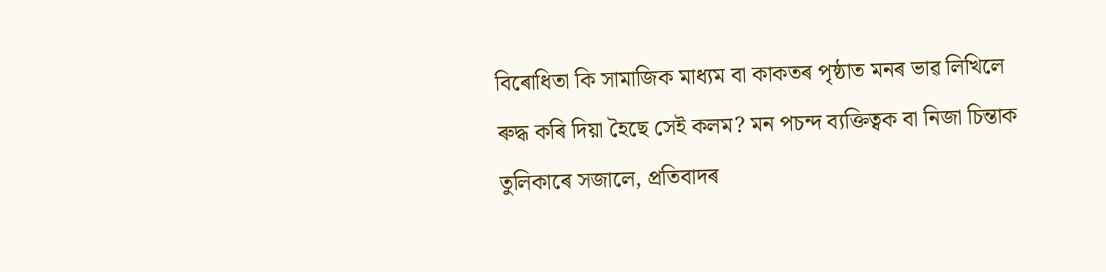বিৰোধিতা কি সামাজিক মাধ্যম বা কাকতৰ পৃষ্ঠাত মনৰ ভাৱ লিখিলে ৰুদ্ধ কৰি দিয়া হৈছে সেই কলম? মন পচন্দ ব্যক্তিত্বক বা নিজা চিন্তাক তুলিকাৰে সজালে, প্ৰতিবাদৰ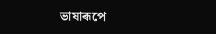ভাষাৰূপে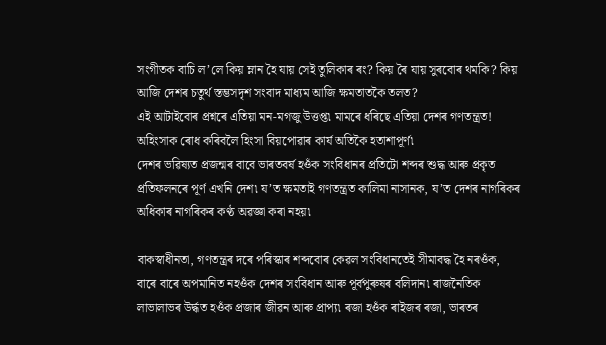সংগীতক বাচি ল’লে কিয় ম্লান হৈ যায় সেই তুলিকাৰ ৰং? কিয় ৰৈ যায় সুৰবোৰ থমকি? কিয় আজি দেশৰ চতুৰ্থ স্তম্ভসদৃশ সংবাদ মাধ্যম আজি ক্ষমতাতকৈ তলত?
এই আটাইবোৰ প্ৰশ্নৰে এতিয়া মন-মগজু উত্তপ্ত৷ মামৰে ধৰিছে এতিয়া দেশৰ গণতন্ত্ৰত! অহিংসাক ৰোধ কৰিবলৈ হিংসা বিয়পোৱাৰ কাৰ্য অতিকৈ হতাশাপূৰ্ণ৷
দেশৰ ভৱিষ্যত প্ৰজন্মৰ বাবে ভাৰতবৰ্ষ হওঁক সংবিধানৰ প্ৰতিটো শব্দৰ শুদ্ধ আৰু প্ৰকৃত প্ৰতিফলনৰে পূৰ্ণ এখনি দেশ৷ য’ত ক্ষমতাই গণতন্ত্ৰত কালিমা নাসানক, য’ত দেশৰ নাগৰিকৰ অধিকাৰ নাগৰিকৰ কণ্ঠ অৱজ্ঞা কৰা নহয়৷

বাকস্বাধীনতা, গণতন্ত্ৰৰ দৰে পৰিস্কাৰ শব্দবোৰ কেৱল সংবিধানতেই সীমাবদ্ধ হৈ নৰওঁক, বাৰে বাৰে অপমানিত নহওঁক দেশৰ সংবিধান আৰু পূৰ্বপুৰুষৰ বলিদান৷ ৰাজনৈতিক লাভালাভৰ উৰ্দ্ধত হওঁক প্ৰজাৰ জীৱন আৰু প্ৰাপ্য৷ ৰজা হওঁক ৰাইজৰ ৰজা, ভাৰতৰ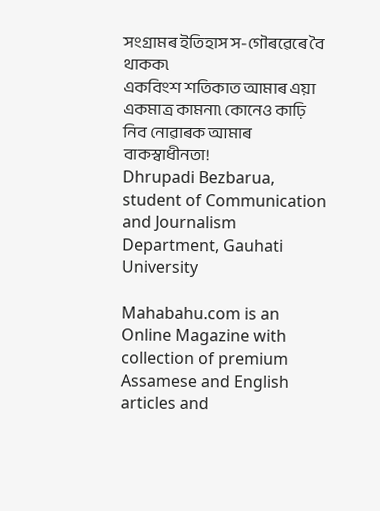সংগ্ৰামৰ ইতিহাস স-গৌৰৱেৰে বৈ থাকক৷
একবিংশ শতিকাত আমাৰ এয়া একমাত্ৰ কামনা৷ কোনেও কাঢ়ি নিব নোৱাৰক আমাৰ বাকস্বাধীনতা!
Dhrupadi Bezbarua, student of Communication and Journalism Department, Gauhati University

Mahabahu.com is an Online Magazine with collection of premium Assamese and English articles and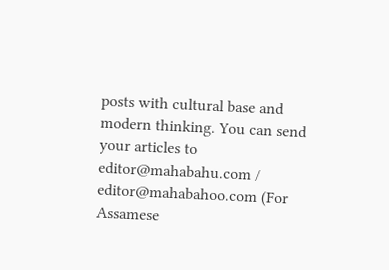posts with cultural base and modern thinking. You can send your articles to editor@mahabahu.com / editor@mahabahoo.com (For Assamese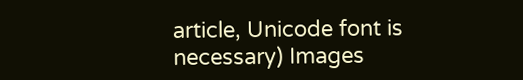article, Unicode font is necessary) Images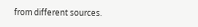from different sources.